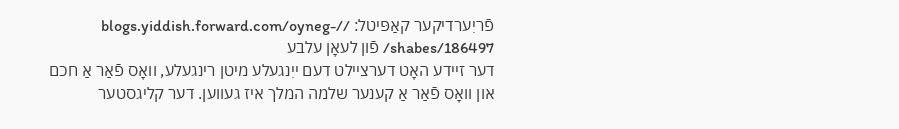פֿריִערדיקער קאַפּיטל: //blogs.yiddish.forward.com/oyneg-shabes/186497/ פֿון לעאָן עלבע
דער זיידע האָט דערציילט דעם ייִנגעלע מיטן רינגעלע, וואָס פֿאַר אַ חכם און וואָס פֿאַר אַ קענער שלמה המלך איז געווען. דער קליגסטער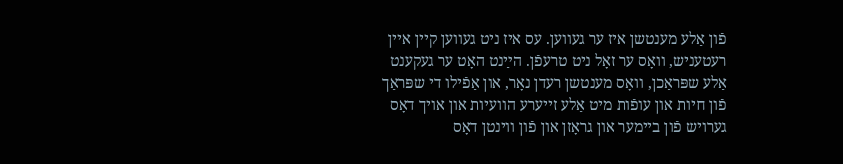פֿון אַלע מענטשן איז ער געווען. עס איז ניט געווען קיין איין רעטעניש, וואָס ער זאָל ניט טרעפֿן. הײַנט האָט ער געקענט אַלע שפּראַכן, וואָס מענטשן רעדן נאָר, און אַפֿילו די שפּראַך פֿון חיות און עופֿות מיט אַלע זייערע הוועיות און אויך דאָס גערויש פֿון ביימער און גראָזן און פֿון ווינטן דאָס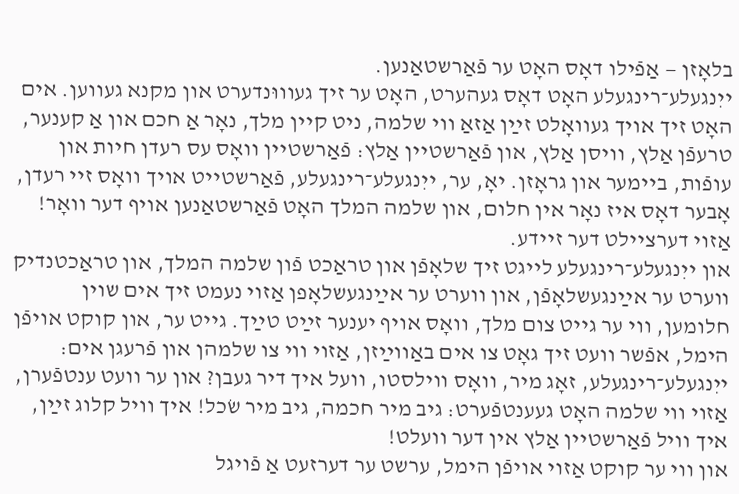בלאָזן — אַפֿילו דאָס האָט ער פֿאַרשטאַנען.
ייִנגעלע־רינגעלע האָט דאָס געהערט, האָט ער זיך געוווּנדערט און מקנא געווען. אים האָט זיך אויך געוואָלט זײַן אַזאַ ווי שלמה, ניט קיין מלך, נאָר אַ חכם און אַ קענער, טרעפֿן אַלץ, וויסן אַלץ, און פֿאַרשטיין אַלץ: פֿאַרשטיין וואָס עס רעדן חיות און עופֿות, ביימער און גראָזן. יאָ, ער, ייִנגעלע־רינגעלע, פֿאַרשטייט אויך וואָס זיי רעדן, אָבער דאָס איז נאָר אין חלום, און שלמה המלך האָט פֿאַרשטאַנען אויף דער וואָר! אַזוי דערציילט דער זיידע.
און ייִנגעלע־רינגעלע לייגט זיך שלאָפֿן און טראַכט פֿון שלמה המלך, און טראַכטנדיק ווערט ער אײַנגעשלאָפֿן, און ווערט ער אײַנגעשלאָפן אַזוי נעמט זיך אים שוין חלומען, ווי ער גייט צום מלך, וואָס אויף יענער זײַט טײַך. גייט ער, און קוקט אויפֿן הימל, אפֿשר וועט זיך גאָט צו אים באַווײַזן, אַזוי ווי צו שלמהן און פֿרעגן אים: ייִנגעלע־רינגעלע, זאָג מיר, וואָס ווילסטו, וועל איך דיר געבן? און ער וועט ענטפֿערן, אַזוי ווי שלמה האָט געענטפֿערט: גיב מיר חכמה, גיב מיר שׂכל! איך וויל קלוג זײַן, איך וויל פֿאַרשטיין אַלץ אין דער וועלט!
און ווי ער קוקט אַזוי אויפֿן הימל, ערשט ער דערזעט אַ פֿויגל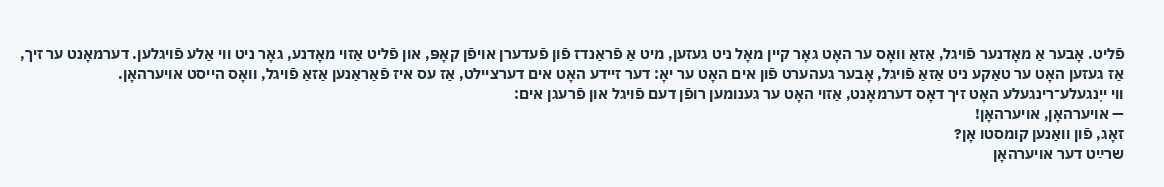פֿליט. אָבער אַ מאָדנער פֿויגל, אַזאַ וואָס ער האָט גאָר קיין מאָל ניט געזען, מיט אַ פֿראַנדז פֿון פֿעדערן אויפֿן קאָפּ, און פֿליט אַזוי מאָדנע, גאָר ניט ווי אַלע פֿויגלען. דערמאָנט ער זיך, אַז געזען האָט ער טאַקע ניט אַזאַ פֿויגל, אָבער געהערט פֿון אים האָט ער יאָ: דער זיידע האָט אים דערציילט, אַז עס איז פֿאַראַנען אַזאַ פֿויגל, וואָס הייסט אויערהאָן.
ווי ייִנגעלע־רינגעלע האָט זיך דאָס דערמאָנט, אַזוי האָט ער גענומען רופֿן דעם פֿויגל און פֿרעגן אים:
— אויערהאָן, אויערהאָן!
זאָג, פֿון וואַנען קומסטו אָן?
שרײַט דער אויערהאָן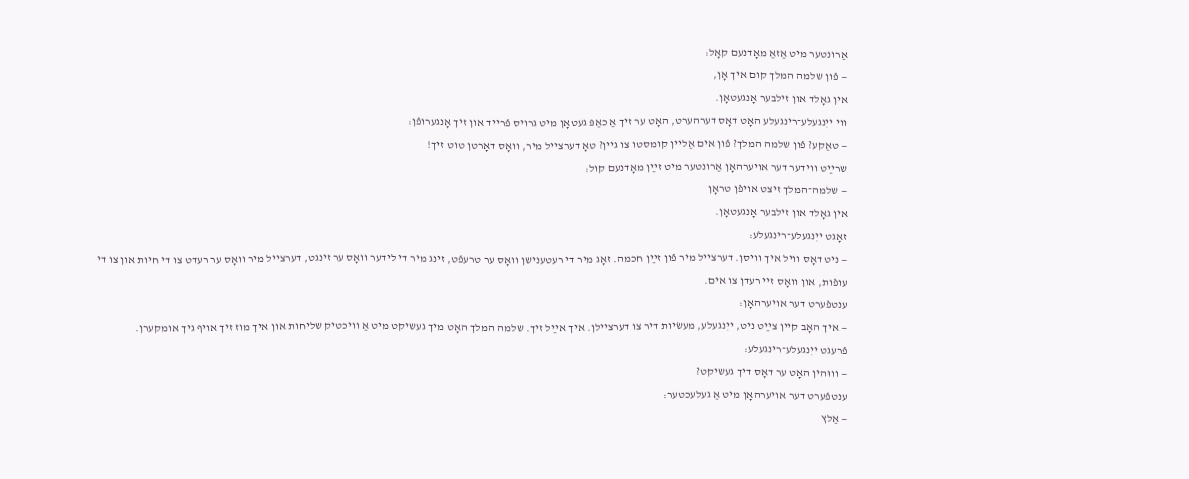אַרונטער מיט אַזאַ מאָדנעם קאָל:
— פֿון שלמה המלך קום איך אָן,
אין גאָלד און זילבער אָנגעטאָן.
ווי ייִנגעלע־רינגעלע האָט דאָס דערהערט, האָט ער זיך אַ כאַפּ געטאָן מיט גרויס פֿרייד און זיך אָנגערופֿן:
— טאַקע? פֿון שלמה המלך? פֿון אים אַליין קומסטו צו גיין? טאָ דערצייל מיר, וואָס דאָרטן טוט זיך!
שרײַט ווידער דער אויערהאָן אַרונטער מיט זײַן מאָדנעם קול:
— שלמה־המלך זיצט אויפֿן טראָן
אין גאָלד און זילבער אָנגעטאָן.
זאָגט ייִנגעלע־רינגעלע:
— ניט דאָס וויל איך וויסן. דערצייל מיר פֿון זײַן חכמה. זאָג מיר די רעטענישן וואָס ער טרעפֿט, זינג מיר די לידער וואָס ער זינגט, דערצייל מיר וואָס ער רעדט צו די חיות און צו די עופֿות, און וואָס זיי רעדן צו אים.
ענטפֿערט דער אויערהאָן:
— איך האָב קיין צײַט ניט, ייִנגעלע, מעשׂיות דיר צו דערציילן. איך אײַל זיך. שלמה המלך האָט מיך געשיקט מיט אַ וויכטיק שליחות און איך מוז זיך אויף גיך אומקערן.
פֿרעגט ייִנגעלע־רינגעלע:
— וווּהין האָט ער דאָס דיך געשיקט?
ענטפֿערט דער אויערהאָן מיט אַ געלעכטער:
— אַלץ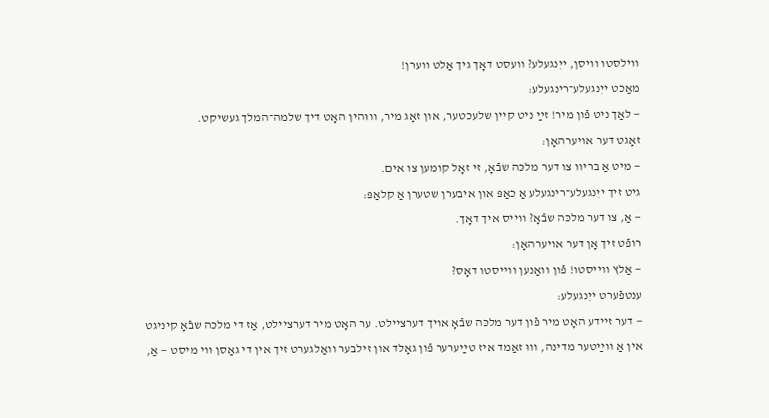ווילסטו וויסן, ייִנגעלע? וועסט דאָך גיך אַלט ווערן!
מאַכט ייִנגעלע־רינגעלע:
— לאַך ניט פֿון מיר! זײַ ניט קיין שלעכטער, און זאָג מיר, וווּהין האָט דיך שלמה־המלך געשיקט.
זאָגט דער אויערהאָן:
— מיט אַ בריוו צו דער מלכּה שבֿאָ, זי זאָל קומען צו אים.
גיט זיך ייִנגעלע־רינגעלע אַ כאַפּ און איבערן שטערן אַ קלאַפּ:
— אַ, צו דער מלכּה שבֿאָ? ווייס איך דאָך.
רופֿט זיך אָן דער אויערהאָן:
— אַלץ ווייסטו! פֿון וואַנען ווייסטו דאָס?
ענטפֿערט ייִנגעלע:
— דער זיידע האָט מיר פֿון דער מלכּה שבֿאָ אויך דערציילט. ער האָט מיר דערציילט, אַז די מלכּה שבֿאָ קיניגט אין אַ ווײַטער מדינה, וווּ זאַמד איז טײַערער פֿון גאָלד און זילבער וואַלגערט זיך אין די גאַסן ווי מיסט — אַ,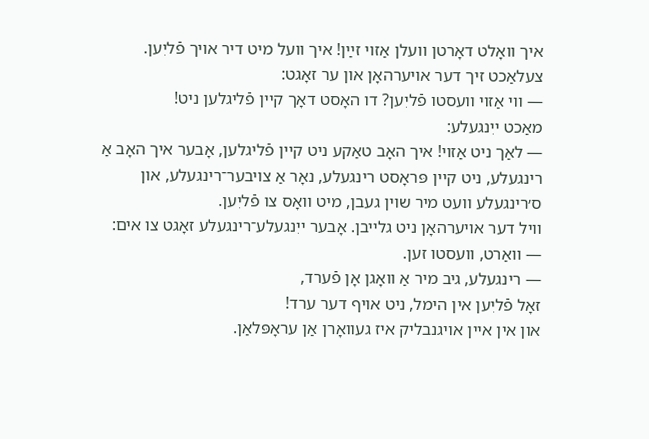איך וואָלט דאָרטן וועלן אַזוי זײַן! איך וועל מיט דיר אויך פֿליִען.
צעלאַכט זיך דער אויערהאָן און ער זאָגט:
— ווי אַזוי וועסטו פֿליִען? דו האָסט דאָך קיין פֿליגלען ניט!
מאַכט ייִנגעלע:
— לאַך ניט אַזוי! איך האָב טאַקע ניט קיין פֿליגלען, אָבער איך האָב אַ רינגעלע, ניט קיין פּראָסט רינגעלע, נאָר אַ צויבער־רינגעלע, און ס׳רינגעלע וועט מיר שוין געבן, מיט וואָס צו פֿליִען.
וויל דער אויערהאָן ניט גלייבן. אָבער ייִנגעלע־רינגעלע זאָגט צו אים:
— וואַרט, וועסטו זען.
— רינגעלע, גיב מיר אַ וואָגן אָן פֿערד,
זאָל פֿליִען אין הימל, ניט אויף דער ערד!
און אין איין אויגנבליק איז געוואָרן אַן עראָפּלאַן.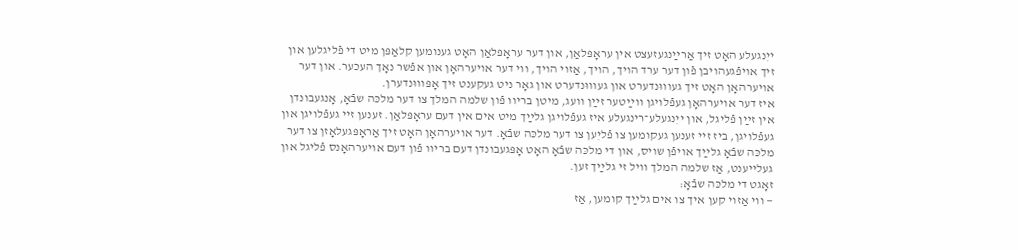ייִנגעלע האָט זיך אַרײַנגעזעצט אין עראָפּלאַן, און דער עראָפּלאַן האָט גענומען קלאַפּן מיט די פֿליגלען און זיך אויפֿגעהויבן פֿון דער ערד הויך, הויך, אַזוי הויך, ווי דער אויערהאָן און אפֿשר נאָך העכער. און דער אויערהאָן האָט זיך געוווּנדערט און געוווּנדערט און גאָר ניט געקענט זיך אָפּוווּנדערן.
איז דער אויערהאָן געפֿלויגן ווײַטער זײַן וועג, מיטן בריוו פֿון שלמה המלך צו דער מלכּה שבֿאָ, אָנגעבונדן אין זײַן פֿליגל, און ייִנגעלע־רינגעלע איז געפֿלויגן גלײַך מיט אים אין דעם עראָפּלאַן. זענען זיי געפֿלויגן און געפֿלויגן, ביז זיי זענען געקומען צו פֿליִען צו דער מלכּה שבֿאָ. דער אויערהאָן האָט זיך אַראָפּגעלאָזן צו דער מלכּה שבֿאָ גלײַך אויפֿן שויס, און די מלכּה שבֿאָ האָט אָפּגעבונדן דעם בריוו פֿון דעם אויערהאָנס פֿליגל און געלייענט, אַז שלמה המלך וויל זי גלײַך זען.
זאָגט די מלכּה שבֿאָ:
— ווי אַזוי קען איך צו אים גלײַך קומען, אַז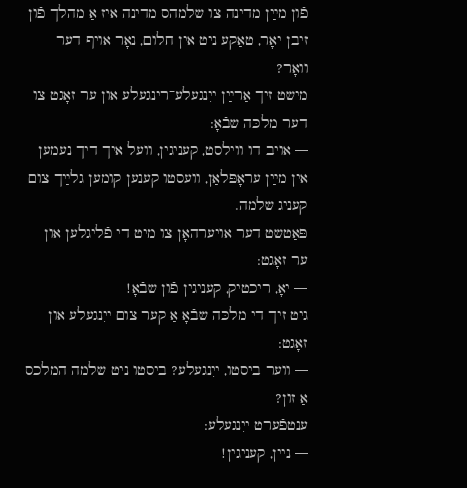פֿון מײַן מדינה צו שלמהס מדינה איז אַ מהלך פֿון זיבן יאָר, טאַקע ניט אין חלום, נאָר אויף דער וואָר?
מישט זיך אַרײַן ייִנגעלע־רינגעלע און ער זאָגט צו דער מלכּה שבֿאָ:
— אויב דו ווילסט, קעניגין, וועל איך דיך נעמען אין מײַן עראָפּלאַן, וועסטו קענען קומען גלײַך צום קעניג שלמה.
פּאַטשט דער אויערהאָן צו מיט די פֿליגלען און ער זאָגט:
— יאָ, ריכטיק, קעניגין פֿון שבֿאָ!
גיט זיך די מלכּה שבֿאָ אַ קער צום ייִנגעלע און זאָגט:
— ווער ביסטו, ייִנגעלע? ביסטו ניט שלמה המלכס אַ זון?
ענטפֿערט ייִנגעלע:
— ניין, קעניגין!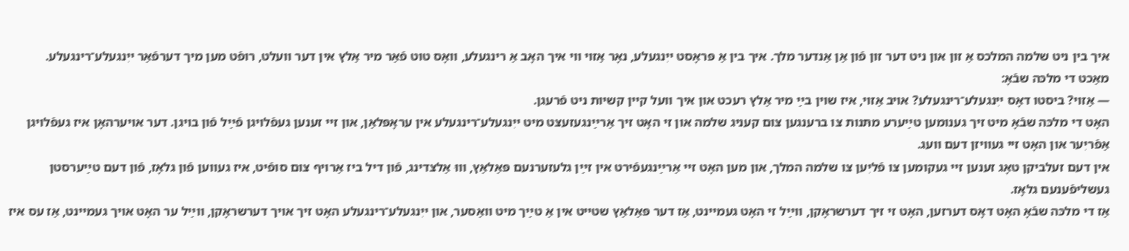איך בין ניט שלמה המלכס אַ זון און ניט דער זון פֿון אַן אַנדער מלך. איך בין אַ פּראָסט ייִנגעלע, נאָר אַזוי ווי איך האָב אַ רינגעלע, וואָס טוט פֿאַר מיר אַלץ אין דער וועלט, רופֿט מען מיך דערפֿאַר ייִנגעלע־רינגעלע.
מאַכט די מלכּה שבֿאָ:
— אַזוי? ביסטו דאָס ייִנגעלע־רינגעלע? אויב אַזוי, איז שוין בײַ מיר אַלץ רעכט און איך וועל קיין קשיות ניט פֿרעגן.
האָט די מלכּה שבֿאָ מיט זיך גענומען טײַערע מתּנות צו ברענגען צום קעניג שלמה און זי האָט זיך אַרײַנגעזעצט מיט ייִנגעלע־רינגעלע אין עראָפּלאַן, און זיי זענען געפֿלויגן פֿײַל פֿון בויגן. דער אויערהאָן איז געפֿלויגן אַפֿריִער און האָט זיי געוויזן דעם וועג.
אין דעם זעלביקן טאָג זענען זיי געקומען צו פֿליִען צו שלמה המלך, און מען האָט זיי אַרײַנגעפֿירט אין זײַן גלעזערנעם פּאַלאַץ, וווּ אַלצדינג, פֿון דיל ביז אַרויף צום סופֿיט, איז געווען פֿון גלאָז, פֿון דעם טײַערסטן געשליפֿענעם גלאָז.
אַז די מלכּה שבֿאָ האָט דאָס דערזען, האָט זי זיך דערשראָקן, ווײַל זי האָט געמיינט, אַז דער פּאַלאַץ שטייט אין אַ טײַך מיט וואַסער, און ייִנגעלע־רינגעלע האָט זיך אויך דערשראָקן, ווײַל ער האָט אויך געמיינט, אַז עס איז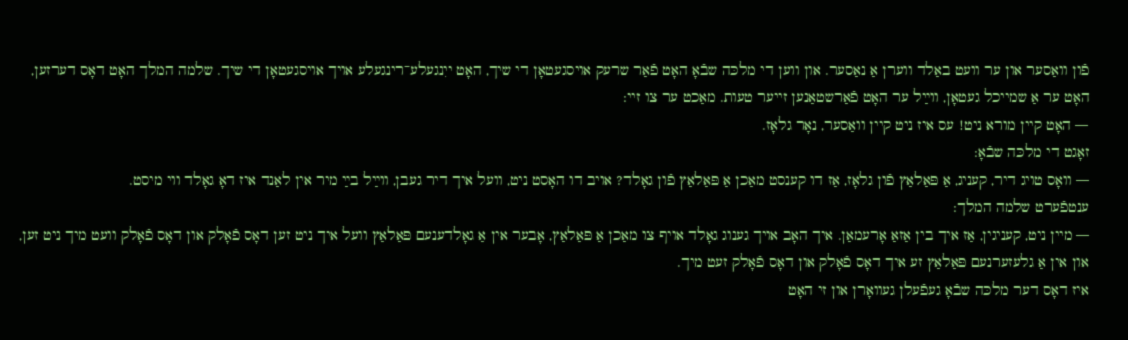פֿון וואַסער און ער וועט באַלד ווערן אַ נאַסער. און ווען די מלכּה שבֿאָ האָט פֿאַר שרעק אויסגעטאָן די שיך, האָט ייִנגעלע־רינגעלע אויך אויסגעטאָן די שיך. שלמה המלך האָט דאָס דערזען, האָט ער אַ שמייכל געטאָן, ווײַל ער האָט פֿאַרשטאַנען זייער טעות. מאַכט ער צו זיי:
— האָט קיין מורא ניט! עס איז ניט קיין וואַסער, נאָר גלאָז.
זאָגט די מלכּה שבֿאָ:
— וואָס טויג דיר, קעניג, אַ פּאַלאַץ פֿון גלאָז, אַז דו קענסט מאַכן אַ פּאַלאַץ פֿון גאָלד? אויב דו האָסט ניט, וועל איך דיר געבן, ווײַל בײַ מיר אין לאַנד איז דאָ גאָלד ווי מיסט.
ענטפֿערט שלמה המלך:
— מיין ניט, קעניגין, אַז איך בין אַזאַ אָרעמאַן. איך האָב אויך גענוג גאָלד אויף צו מאַכן אַ פּאַלאַץ, אָבער אין אַ גאָלדענעם פּאַלאַץ וועל איך ניט זען דאָס פֿאָלק און דאָס פֿאָלק וועט מיך ניט זען, און אין אַ גלעזערנעם פּאַלאַץ זע איך דאָס פֿאָלק און דאָס פֿאָלק זעט מיך.
איז דאָס דער מלכּה שבֿאָ געפֿעלן געוואָרן און זי האָט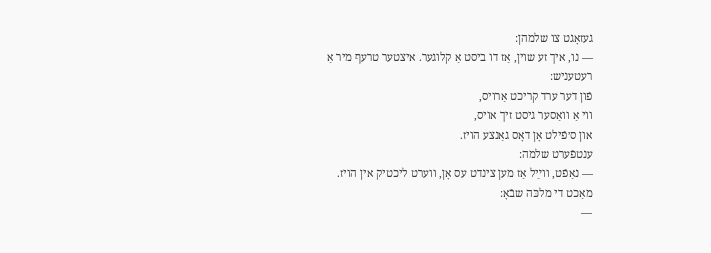געזאָגט צו שלמהן:
— נו, איך זע שוין, אַז דו ביסט אַ קלוגער. איצטער טרעף מיר אַ רעטעניש:
פֿון דער ערד קריכט אַרויס,
ווי אַ וואַסער גיסט זיך אויס,
און ס׳פֿילט אָן דאָס גאַנצע הויז.
ענטפֿערט שלמה:
— נאַפֿט, ווײַל אַז מען צינדט עס אָן, ווערט ליכטיק אין הויז.
מאַכט די מלכּה שבֿאָ:
—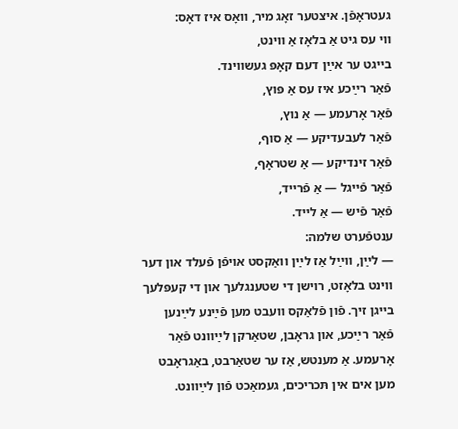געטראָפֿן. איצטער זאָג מיר, וואָס איז דאָס:
ווי עס גיט אַ בלאָז אַ ווינט,
בייגט ער אײַן דעם קאָפּ געשווינד.
פֿאַר רײַכע איז עס אַ פּוץ,
פֿאַר אָרעמע — אַ נוץ,
פֿאַר לעבעדיקע — אַ סוף,
פֿאַר זינדיקע — אַ שטראָף,
פֿאַר פֿייגל — אַ פֿרייד,
פֿאַר פֿיש — אַ לייד.
ענטפֿערט שלמה:
— לײַן, ווײַל אַז לײַן וואַקסט אויפֿן פֿעלד און דער ווינט בלאָזט, רוישן די שטענגלעך און די קעפּלעך בייגן זיך. פֿון פֿלאַקס וועבט מען פֿײַנע לײַנען פֿאַר רײַכע, און גראָבן, שטאַרקן לײַוונט פֿאַר אָרעמע. אַ מענטש, אַז ער שטאַרבט, באַגראָבט מען אים אין תּכריכים, געמאַכט פֿון לײַוונט.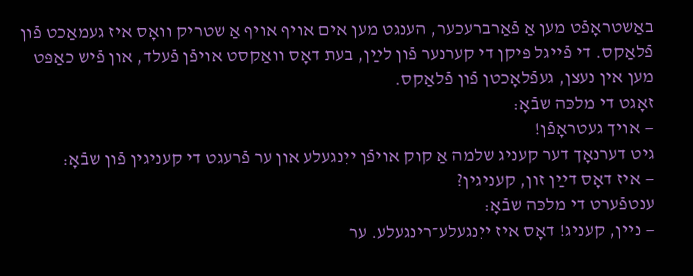באַשטראָפֿט מען אַ פֿאַרברעכער, הענגט מען אים אויף אויף אַ שטריק וואָס איז געמאַכט פֿון פֿלאַקס. די פֿייגל פּיקן די קערנער פֿון לײַן, בעת דאָס וואַקסט אויפֿן פֿעלד, און פֿיש כאַפּט מען אין נעצן, געפֿלאָכטן פֿון פֿלאַקס.
זאָגט די מלכּה שבֿאָ:
— אויך געטראָפֿן!
גיט דערנאָך דער קעניג שלמה אַ קוק אויפֿן ייִנגעלע און ער פֿרעגט די קעניגין פֿון שבֿאָ:
— איז דאָס דײַן זון, קעניגין?
ענטפֿערט די מלכּה שבֿאָ:
— ניין, קעניג! דאָס איז ייִנגעלע־רינגעלע. ער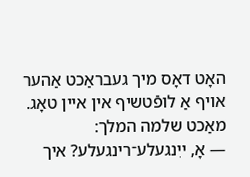האָט דאָס מיך געבראַכט אַהער אויף אַ לופֿטשיף אין איין טאָג.
מאַכט שלמה המלך:
— אָ, ייִנגעלע־רינגעלע? איך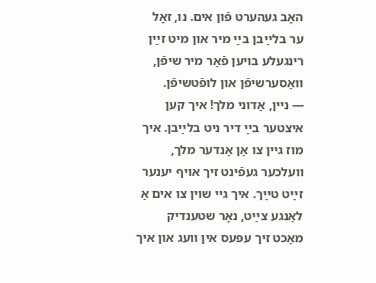האָב געהערט פֿון אים. נו, זאָל ער בלײַבן בײַ מיר און מיט זײַן רינגעלע בויען פֿאַר מיר שיפֿן, וואַסערשיפֿן און לופֿטשיפֿן.
— ניין, אַדוני מלך! איך קען איצטער בײַ דיר ניט בלײַבן. איך מוז גיין צו אַן אַנדער מלך, וועלכער געפֿינט זיך אויף יענער זײַט טײַך. איך גיי שוין צו אים אַ לאַנגע צײַט, נאָר שטענדיק מאַכט זיך עפּעס אין וועג און איך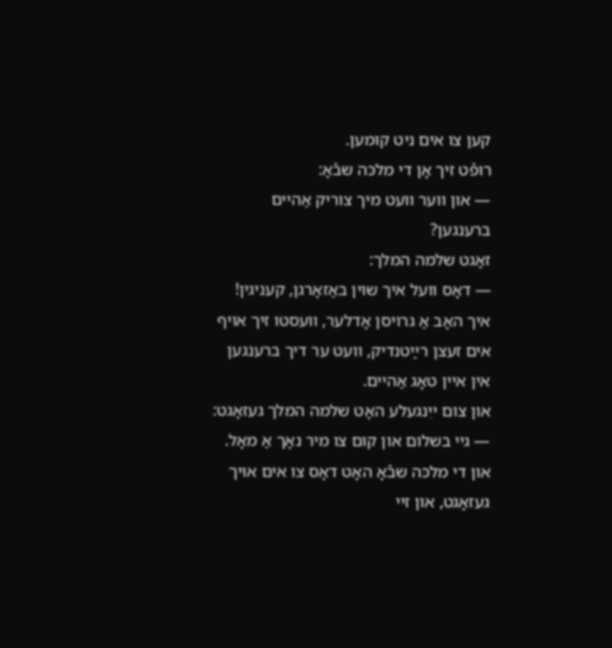קען צו אים ניט קומען.
רופֿט זיך אָן די מלכּה שבֿאָ:
— און ווער וועט מיך צוריק אַהיים ברענגען?
זאָגט שלמה המלך:
— דאָס וועל איך שוין באַזאָרגן, קעניגין! איך האָב אַ גרויסן אָדלער, וועסטו זיך אויף אים זעצן רײַטנדיק, וועט ער דיך ברענגען אין איין טאָג אַהיים.
און צום ייִנגעלע האָט שלמה המלך געזאָגט:
— גיי בשלום און קום צו מיר נאָך אַ מאָל.
און די מלכּה שבֿאָ האָט דאָס צו אים אויך געזאָגט, און זיי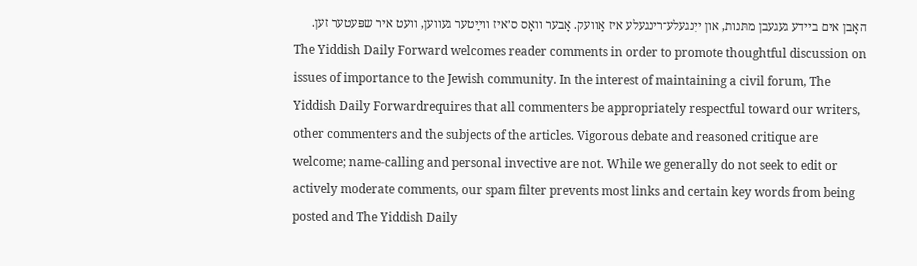האָבן אים ביידע געגעבן מתּנות, און ייִנגעלע־רינגעלע איז אַוועק. אָבער וואָס ס׳איז ווײַטער געווען, וועט איר שפּעטער זען.
The Yiddish Daily Forward welcomes reader comments in order to promote thoughtful discussion on issues of importance to the Jewish community. In the interest of maintaining a civil forum, The Yiddish Daily Forwardrequires that all commenters be appropriately respectful toward our writers, other commenters and the subjects of the articles. Vigorous debate and reasoned critique are welcome; name-calling and personal invective are not. While we generally do not seek to edit or actively moderate comments, our spam filter prevents most links and certain key words from being posted and The Yiddish Daily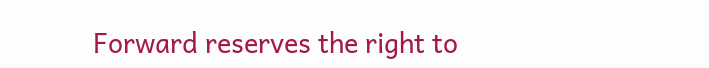Forward reserves the right to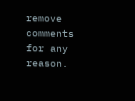remove comments for any reason.